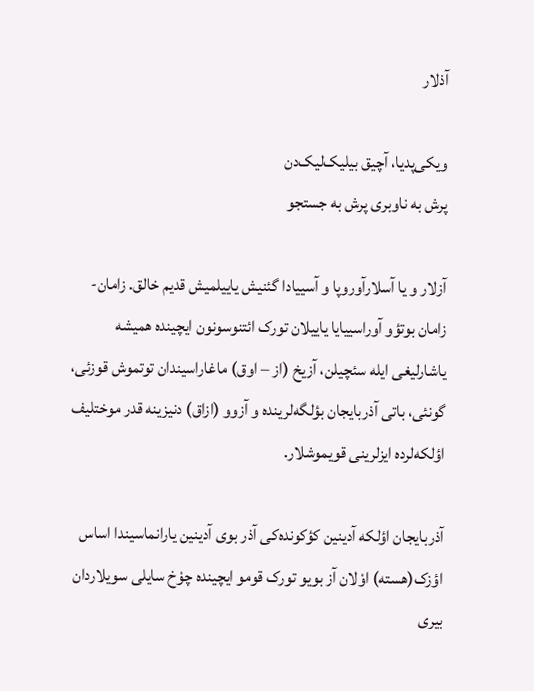آذلار

ویکی‌پدیا، آچیق بیلیک‌لیک‌دن
پرش به ناوبری پرش به جستجو

آزلار و یا آسلارآوروپا و آسییادا گئنیش یاییلمیش قدیم خالق. زامان-زامان بوتؤو آوراسییایا یاییلان تورک ائتنوسونون ایچینده همیشه یاشارلیغی ایله سئچیلن، آزیخ (از – اوق) ماغاراسیندان توتموش قوزئی، گونئی، باتی آذربایجان بؤلگه‌لرینده و آزوو (ازاق) دنیزینه قدر موختلیف اؤلکه‌لرده ایزلرینی قویموشلار.

آذربایجان اؤلکه آدینین کؤکونده‌کی آذر بوی آدینین یارانماسیندا اساس اؤزک(هسته) اوْلان آز بویو تورک قومو ایچینده چوْخ سایلی سویلاردان بیری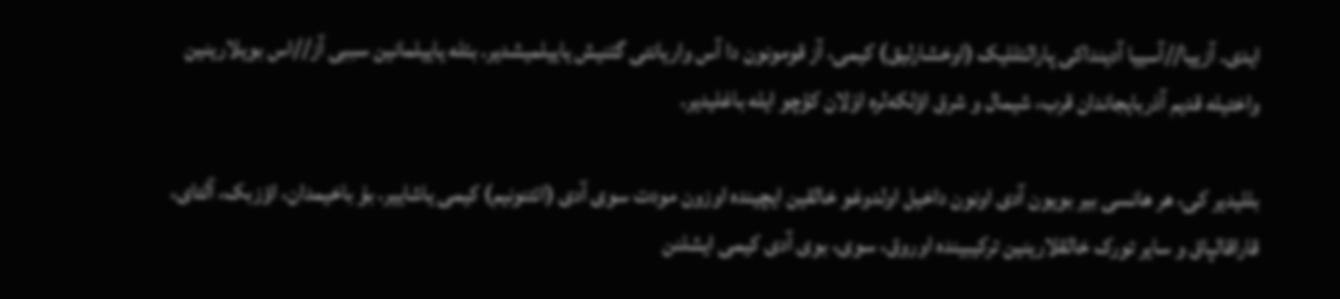ایدی. آزییا//آسییا آدینداکی پارالئللیک (اوخشارلیق) کیمی، آز قومونون دا آس واریانتی گئنیش یاییلمیشدیر. بئله یاییلمانین سببی آز//اس بویلارینین واختیله قدیم آذربایجاندان قرب، شیمال و شرق اؤلکه‌لره اوْلان کؤچو ایله باغلیدیر.

بللیدیر کی، هر هانسی بیر بویون آدی اونون داخیل اولدوغو خالقین ایچینده اوزون مودت سوی آدی (ائتنونیم) کیمی یاشاییر. بۇ باخیمدان، اؤزبک، آلتای، قاراقالپاق و سایر تورک خالقلارینین ترکیبینده اوروق، سوی، بوی آدی کیمی ایشلنن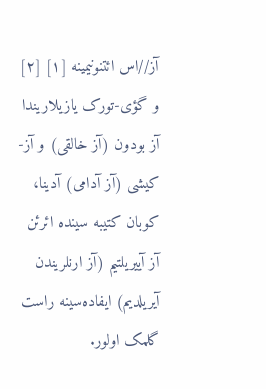آز//اس ائتنونیمینه [۱] [۲] و گؤی-تورک یازیلاریندا آز بودون (آز خالقی) و آز-کیشی (آز آدامی) آدینا، کوبان کتیبه سینده ائرئن آز آییریلتیم (آز ارنلریندن آیریلدیم) ایفاده‌سینه راست گلمک اولور.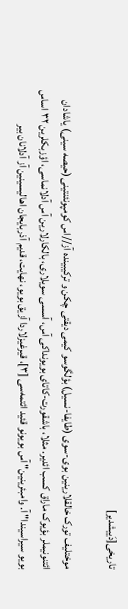تاریخی[دَییشدیر]

موختلیف تورک خالقلارینین بوی-سوی (طایفا-نسیل) بؤلگوسو کیمی دیقتی چکن و ترکیبینده آز//اس کومپونئنتینی(حیصه سینی) یاشادان ائتنونیملر بؤیوک ماراق کسب ائدیر. مثلا، باشقورت-کاتای بویونداکی آس، آسسی سویلاری، بالکارلارین آس آدلانماسی، اؤزبکلرین ۳۲ اساس بویو سیراسیندا" آ. وامبئرینین" آس بویونو قئید ائتمه‌سی [۳]، قیرغیزلاردا آزیق بویو، نهایت، قدیم آذربایجان اهالیسینین آز آدلانان بیر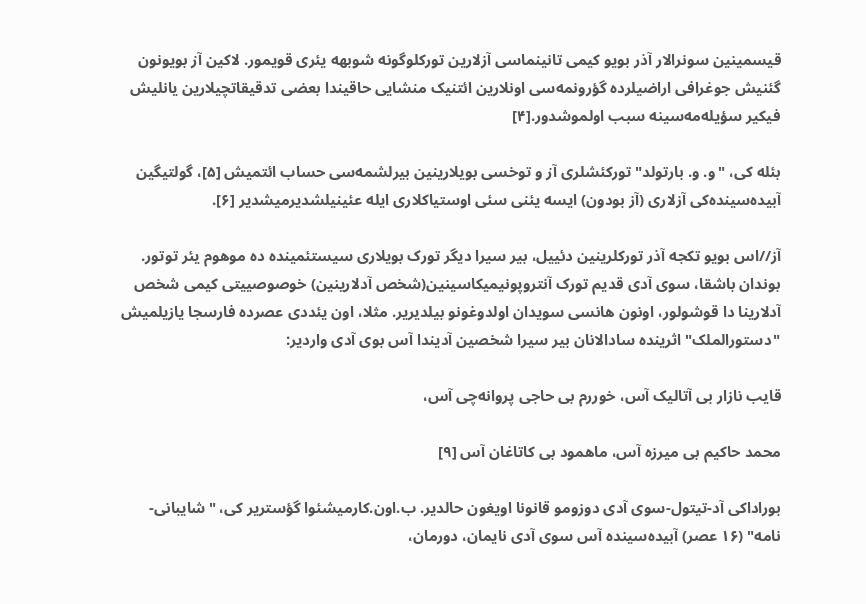قیسمینین سونرالار آذر بویو کیمی تانینماسی آزلارین تورکلوگونه شوبهه یئری قویمور. لاکین آز بویونون گئنیش جوغرافی اراضیلرده گؤرونمه‌سی اونلارین ائتنیک منشایی حاقیندا بعضی تدقیقاتچیلارین یانلیش فیکیر سؤیله‌مه‌سینه سبب اولموشدور.[۴]

بئله کی، "و. و. بارتولد" تورکئشلری آز و توخسی بویلارینین بیرلشمه‌سی حساب ائتمیش [۵]، گولتیگین آبیده‌سینده‌کی آزلاری (آز بودون) ایسه یئنی سئی اوستیاکلاری ایله عئینیلشدیرمیشدیر [۶].

آز//اس بویو تکجه آذر تورکلرینین دئییل، بیر سیرا دیگر تورک بویلاری سیستئمینده ده موهوم یئر توتور. بوندان باشقا، سوی آدی قدیم تورک آنتروپونیمیکاسینین(شخص آدلارینین) خوصوصییتی کیمی شخص آدلارینا دا قوشولور، اونون هانسی سویدان اولدوغونو بیلدیریر. مثلا، اون یئددی عصرده فارسجا یازیلمیش "دستورالملک" اثرینده سادالانان بیر سیرا شخصین آدیندا آس بوی آدی واردیر:

قایب نازار بی آتالیک آس، خوررم بی حاجی پروانه‌چی آس،

محمد حاکیم بی میرزه آس، ماهمود بی کاتاغان آس [۹]

بوراداکی آد-تیتول-سوی آدی دوزومو قانونا اویغون حالدیر. ب.اون.کارمیشئوا گؤستریر کی، "شایبانی-نامه" (۱۶ عصر) آبیده‌سینده آس سوی آدی نایمان، دورمان،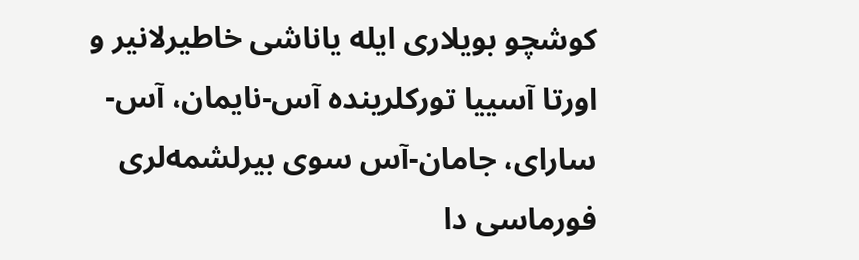کوشچو بویلاری ایله یاناشی خاطیرلانیر و اورتا آسییا تورکلرینده آس-نایمان، آس-سارای، جامان-آس سوی بیرلشمه‌لری فورماسی دا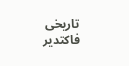تاریخی فاکتدیر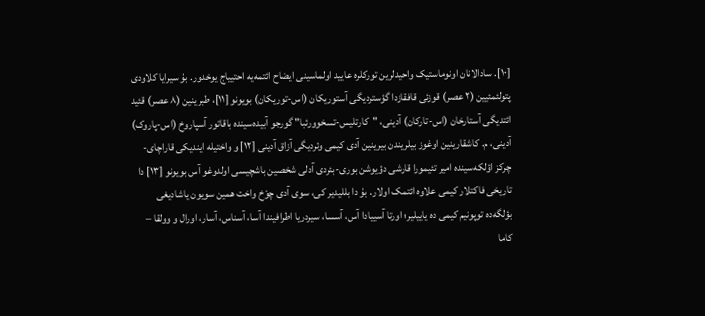[۱۰]. سادالانان اونوماستیک واحیدلرین تورکلره عایید اولماسینی ایضاح ائتمه‌یه احتییاج یوخدور. بۇ سیرایا کلاودی پتولئمئیین (۲ عصر) قوزئی قافقازدا گؤستردیگی آستوریکان (اس-توریکان) بویونو [۱۱]، طبرینین (۸ عصر) قئید ائتدیگی آستارخان (اس-تارکان) آدینی، "کارتلیس-تسخوورئبا" گورجو آبیده‌سینده باقاتور آسپاروخ (اس-پاروک) آدینی، م. کاشقارینین اوغوز بیلریندن بیرینین آدی کیمی وئردیگی آزاق آدینی [۱۲] و واختیله ایندیکی قاراچای-چرکز اؤلکه‌سینده امیر تئیمورا قارشی دؤیوشن بوری-بئردی آدلی شخصین باشچیسی اولدوغو آس بویونو [۱۳] دا تاریخی فاکتلار کیمی علاوه ائتمک اولار. بۇ دا بللیدیر کی، سوی آدی چوْخ واخت همین سویون یاشادیغی بؤلگه‌ده توپونیم کیمی ده یاییلیر؛ اورتا آسییادا آس، آسسا، سیردریا اطرافیندا آسا، آسناس، آسار، اورال و وولقا – کاما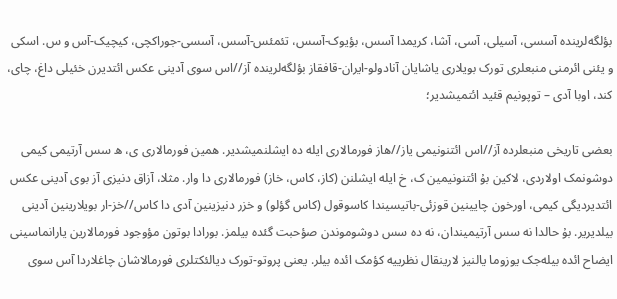بؤلگه‌لرینده آسسی، آسیلی، آسی، آشا، کریمدا آسس، بؤیوک-آسس، تئمئس-آسس، آسسی-جوراکچی، کیچیک-آس و س. اسکی و یئنی ائرمنی منبعلری تورک بویلاری یاشایان آنادولو-ایران-قافقاز بؤلگه‌لرینده آز//اس سوی آدینی عکس ائتدیرن خئیلی داغ، چای، کند، اوبا آدی – توپونیم قئید ائتمیشدیر؛

بعضی تاریخی منبعلرده آز//اس ائتنونیمی یاز//هاز فورمالاری ایله ده ایشلنمیشدیر. همین فورمالاری ی، ه سس آرتیمی کیمی دوشونمک اولاردی، لاکین بۇ ائتنونیمین ک، خ ایله ایشلنن (کاز، کاس، خاز) فورمالاری دا وار. مثلا، آزاق دنیزی آز بوی آدینی عکس ائتدیردیگی کیمی، اورخون چایینین قوزئی-باتیسیندا کاسوقول (کاس گؤلو) و خزر دنیزینین آدی دا کاس//خز-ار بویلارینین آدینی بیلدیریر. بۇ حالدا نه سس آرتیمیندان، نه ده سس دوشوموندن صؤحبت گئده بیلمز. بورادا بوتون مؤوجود فورمالارین یارانماسینی ایضاح ائده بیله‌جک یوزوما یالنیز لارینقال نظرییه کؤمک ائده بیلر. یعنی پروتو-تورک دیالئکتلری فورمالاشان چاغلاردا آس سوی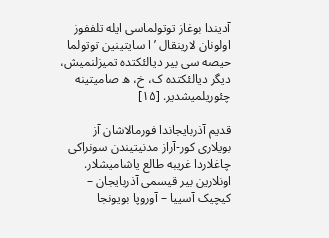آدیندا بوغاز توتولماسی ایله تلففوز اولونان لارینقال ’ا سایتینین توتولما حیصه سی بیر دیالئکتده تمیزلنمیش، دیگر دیالئکتده ک، خ، ه صامیتینه چئوریلمیشدیر. [۱۵]

قدیم آذربایجاندا فورمالاشان آز بویلاری کور-آراز مدنیتیندن سونراکی چاغلاردا غریبه طالع یاشامیشلار. اونلارین بیر قیسمی آذربایجان – کیچیک آسییا – آوروپا بویونجا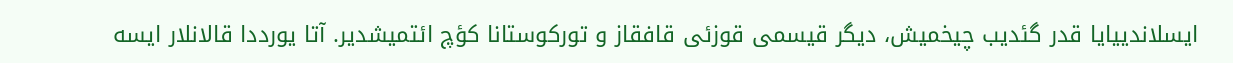ایسلاندییایا قدر گئدیب چیخمیش، دیگر قیسمی قوزئی قافقاز و تورکوستانا کؤچ ائتمیشدیر. آتا یورددا قالانلار ایسه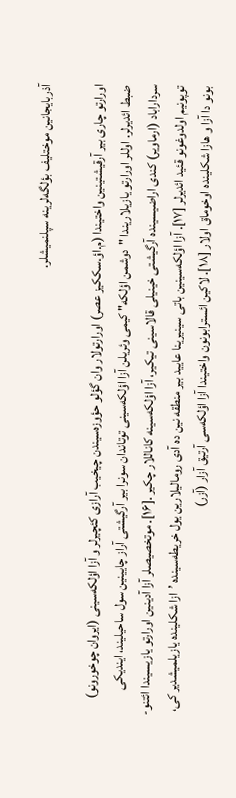آذربایجانین موختلیف بؤلگه‌لرینه سپلنمیشلر.

اورارتو چاری بیر آرقیشتینین واختیندا (م.اؤ.سککیز عصر) اورارتولار وان گؤلو حؤوزه‌سیندن چیخیب آرازی کئچیرلر و آزا اؤلکه‌سینی (ایروان چوخورونو) ضبط ائدیرلر. اوللر اورارتو یازیلاریندا "دوشمن اؤلکه" کیمی وئریلن آزا اؤلکه‌سینی توتاندان سونرا بیر آرگیشتی آراز چایینین سول ساحیلیند، ایندیکی سرداراباد (ارماویر) کندی اراضیسینده آرگیشتی خینیلی قالاسینی تیکیر، آزا اؤلکه‌سینه کاناللار چکیر .[۱۶]. موتخصیصلر آزا آدینین اورارتو یازیسیندا ائتنو-توپونیم اولدوغونو قئید ائدیرلر [۱۷]. آزا اؤلکه‌سینین باتی سینیرینا عایید بیر منطقه نین ده آدی رومالیلارین یول خریطه‌سینده ’ازا شکلینده یازیلمیشدیر کی، بونو دا آزا و هازا شکلینده اوخوماق اولار [۱۸]. لاکین ائسترابونون واختیندا آزا اؤلکه‌سی آرتیق آزار (آزر)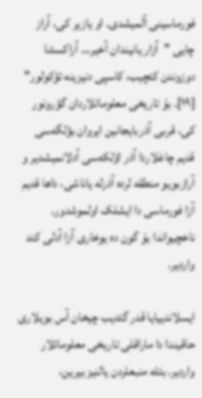فورماسینی آلمیشدی. او یازیر کی، آراز چایی "آزار یانیندان آخیر… آراکسئنا دوزوندن کئچیب، کاسپی دنیزینه تؤکولور" [۱۹]. بۇ تاریخی معلوماتلاردان گؤرونور کی، قربی آذربایجانین ایروان بؤلگه‌سی قدیم چاغلاردا آذر اؤلکه‌سی آدلانمیشدیر و آرازبویو منطقه لرده آذرله یاناشی، داها قدیم آزا فورماسی دا ایشلک اولموشدور. ناخچیواندا بۇ گون ده یوخاری آزا آدلی کند واردیر.

ایسلاندییایا قدر گئدیب چیخان آس بویلاری حاقیندا دا ماراقلی تاریخی معلوماتلار واردیر. بئله منبعلردن یالنیز بیرین،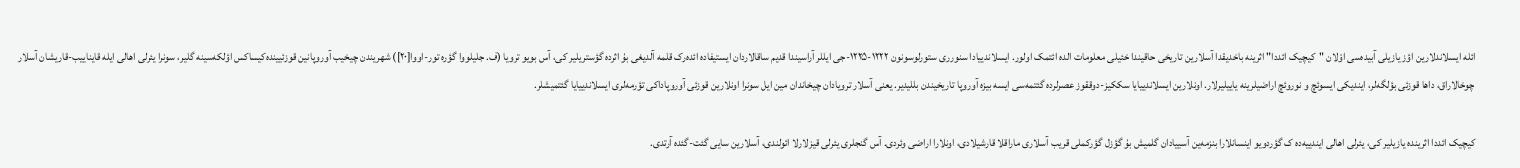ائله ایسلاندلارین اؤز یازیلی آبیده‌سی اوْلان "کیچیک ائددا" اثرینه باخدیقدا آسلارین تاریخی حاقیندا خئیلی معلومات الده ائتمک اولور. ایسلاندییادا سنورری ستورلوسونون ۱۲۲۲-۱۲۲۵-جی ایللر آراسیندا قدیم ساقالاردان ایستیفاده ائده‌رک قلمه آلدیغی بۇ اثرده گؤستریلیر کی، آس بویو ترویا (ف. جلیلووا گؤره تور-اووا[۲۰]) شهریندن چیخیب آوروپانین قوزئیینده‌کیساکس اؤلکه‌سینه گلیر، سونرا یئرلی اهالی ایله قایناییب-قاریشان آسلار چوخالاراق، داها قوزئی بؤلگه‌لر، ایندیکی ایسوئچ و نوروئچ اراضیلرینه یاییلیرلار. اونلارین ایسلاندییایا سککیز-دوققوز عصرلرده گئتمه‌سی ایسه بیزه آوروپا تاریخیندن بللیدیر. یعنی آسلار ترویادان چیخاندان مین ایل سونرا اونلارین قوزئی آوروپاداکی تؤرمه‌لری ایسلاندییایا گئتمیشلر.

کیچیک ائددا اثرینده یازیلیر کی، یئرلی اهالی ایندییه‌ده ک گؤردویو اینسانلارا بنزمه‌ین آسییادان گلمیش بۇ گؤزل گؤرکملی قریب آسلاری ماراقلا قارشیلادی، اونلارا اراضی وئردی. آس گنجلری یئرلی قیزلارلا ائولندی، آسلارین سایی گئت-گئده آرتدی.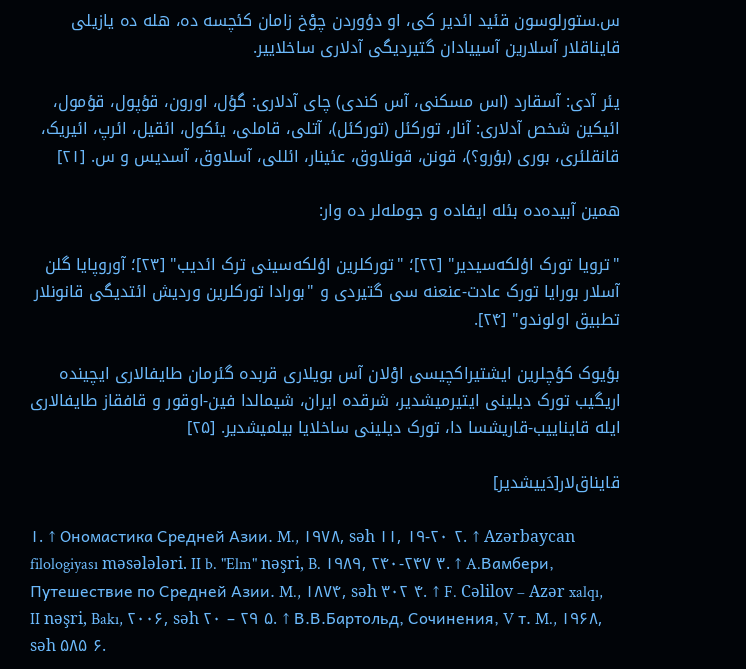س.ستورلوسون قئید ائدیر کی، او دؤوردن چوْخ زامان کئچسه ده، هله ده یازیلی قایناقلار آسلارین آسییادان گتیردیگی آدلاری ساخلاییر.

یئر آدی: آسقارد (اس مسکنی، آس کندی) چای آدلاری: گؤل، اورون، قؤپول، قؤمول، ائیکین شخص آدلاری: آنار، تورکئل (تورکئل)، آتلی، قاملی، یئکول، ائقیل، ائرپ، ائیریک، قانقلئری، بوری (بؤرو؟)، قونن، قونلاوق، عئینار، ائللی، آسلاوق، آسدیس و س. [۲۱]

همین آبیده‌ده بئله ایفاده و جومله‌لر ده وار:

"ترویا تورک اؤلکه‌سیدیر" [۲۲]؛ "تورکلرین اؤلکه‌سینی ترک ائدیب" [۲۳]؛ آوروپایا گلن آسلار بورایا تورک عادت-عنعنه سی گتیردی و "بورادا تورکلرین وردیش ائتدیگی قانونلار تطبیق اولوندو" [۲۴].

بؤیوک کؤچلرین ایشتیراکچیسی اوْلان آس بویلاری قربده گئرمان طایفالاری ایچینده اریگیب تورک دیلینی ایتیرمیشدیر، شرقده ایران، شیمالدا فین-اوقور و قافقاز طایفالاری ایله قایناییب-قاریشسا دا، تورک دیلینی ساخلایا بیلمیشدیر. [۲۵]

قایناق‌لار[دَییشدیر]

۱. ↑ Ономастика Средней Азии. M., ۱۹۷۸, səh ۱۱, ۱۹-۲۰ ۲. ↑ Azərbaycan filologiyası məsələləri. II b. "Elm" nəşri, B. ۱۹۸۹, ۲۴۰-۲۴۷ ۳. ↑ A.Вамбери, Путешествие по Средней Азии. M., ۱۸۷۴, səh ۳۰۲ ۴. ↑ F. Cəlilov – Azər xalqı, II nəşri, Bakı, ۲۰۰۶, səh ۲۰ – ۲۹ ۵. ↑ В.В.Бартольд, Сочинения, V т. M., ۱۹۶۸, səh ۵۸۵ ۶.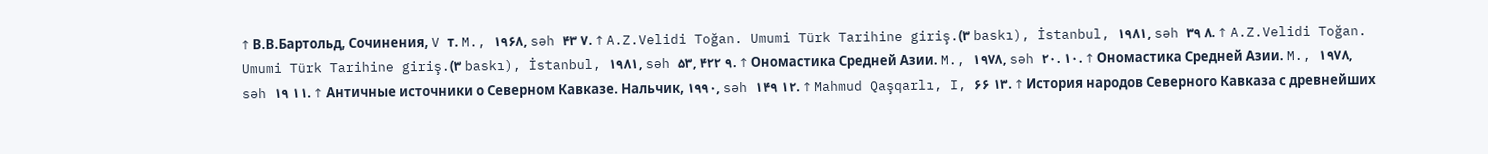↑ В.В.Бартольд, Сочинения, V т. M., ۱۹۶۸, səh ۴۳ ۷. ↑ A.Z.Velidi Toğan. Umumi Türk Tarihine giriş.(۳ baskı), İstanbul, ۱۹۸۱, səh ۳۹ ۸. ↑ A.Z.Velidi Toğan. Umumi Türk Tarihine giriş.(۳ baskı), İstanbul, ۱۹۸۱, səh ۵۳, ۴۲۲ ۹. ↑ Ономастика Средней Азии. M., ۱۹۷۸, səh ۲۰. ۱۰. ↑ Ономастика Средней Азии. M., ۱۹۷۸, səh ۱۹ ۱۱. ↑ Античные источники о Северном Кавказе. Нальчик, ۱۹۹۰, səh ۱۴۹ ۱۲. ↑ Mahmud Qaşqarlı, I, ۶۶ ۱۳. ↑ История народов Северного Кавказа с древнейших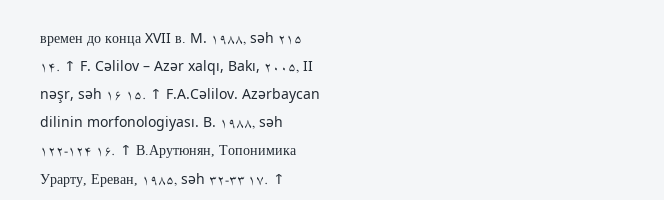времен до конца XVII в. M. ۱۹۸۸, səh ۲۱۵ ۱۴. ↑ F. Cəlilov – Azər xalqı, Bakı, ۲۰۰۵, II nəşr, səh ۱۶ ۱۵. ↑ F.A.Cəlilov. Azərbaycan dilinin morfonologiyası. B. ۱۹۸۸, səh ۱۲۲-۱۲۴ ۱۶. ↑ В.Арутюнян, Топонимика Урарту, Ереван, ۱۹۸۵, səh ۳۲-۳۳ ۱۷. ↑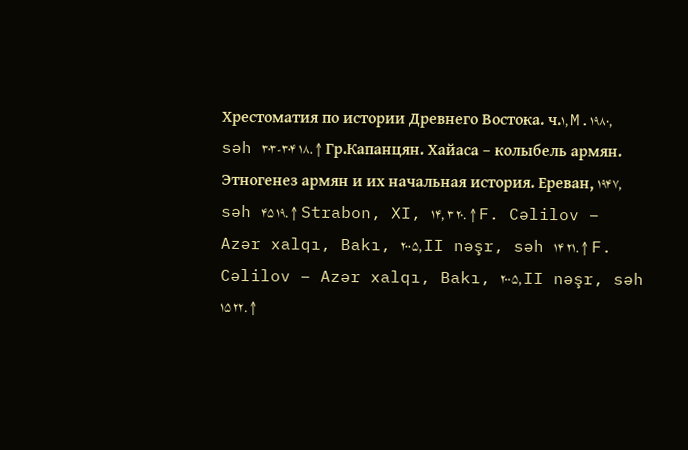Хрестоматия по истории Древнего Востока. ч.۱, M.۱۹۸۰, səh ۳۰۳-۳۰۴ ۱۸. ↑ Гр.Капанцян. Хайаса – колыбель армян. Этногенез армян и их начальная история. Ереван, ۱۹۴۷, səh ۴۵ ۱۹. ↑ Strabon, XI, ۱۴, ۳ ۲۰. ↑ F. Cəlilov – Azər xalqı, Bakı, ۲۰۰۵, II nəşr, səh ۱۴ ۲۱. ↑ F. Cəlilov – Azər xalqı, Bakı, ۲۰۰۵, II nəşr, səh ۱۵ ۲۲. ↑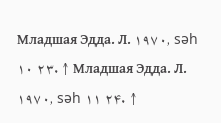Mладшая Эдда. Л. ۱۹۷۰, səh ۱۰ ۲۳. ↑ Mладшая Эдда. Л. ۱۹۷۰, səh ۱۱ ۲۴. ↑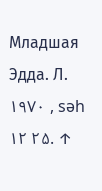Mладшая Эдда. Л. ۱۹۷۰ , səh ۱۲ ۲۵. ↑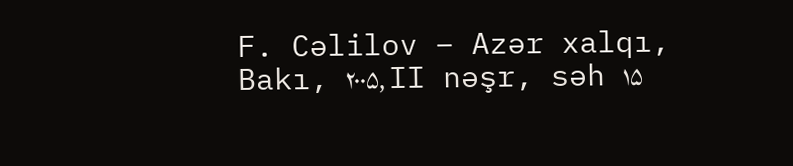F. Cəlilov – Azər xalqı, Bakı, ۲۰۰۵, II nəşr, səh ۱۵